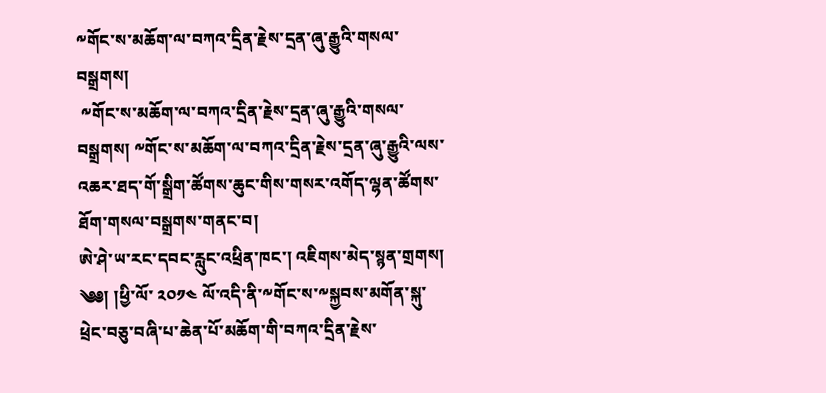༸གོང་ས་མཆོག་ལ་བཀའ་དྲིན་རྗེས་དྲན་ཞུ་རྒྱུའི་གསལ་བསྒྲགས།
 ༸གོང་ས་མཆོག་ལ་བཀའ་དྲིན་རྗེས་དྲན་ཞུ་རྒྱུའི་གསལ་བསྒྲགས། ༸གོང་ས་མཆོག་ལ་བཀའ་དྲིན་རྗེས་དྲན་ཞུ་རྒྱུའི་ལས་འཆར་ཐད་གོ་སྒྲིག་ཚོགས་ཆུང་གིས་གསར་འགོད་ལྷན་ཚོགས་ཐོག་གསལ་བསྒྲགས་གནང་བ།
ཨེ་ཤེ་ཡ་རང་དབང་རླུང་འཕྲིན་ཁང་། འཇིགས་མེད་སྙན་གྲགས།
༄༅། །ཕྱི་ལོ་ ༢༠༡༤ ལོ་འདི་ནི་༸གོང་ས་༸སྐྱབས་མགོན་སྐུ་ཕྲེང་བཅུ་བཞི་པ་ཆེན་པོ་མཆོག་གི་བཀའ་དྲིན་རྗེས་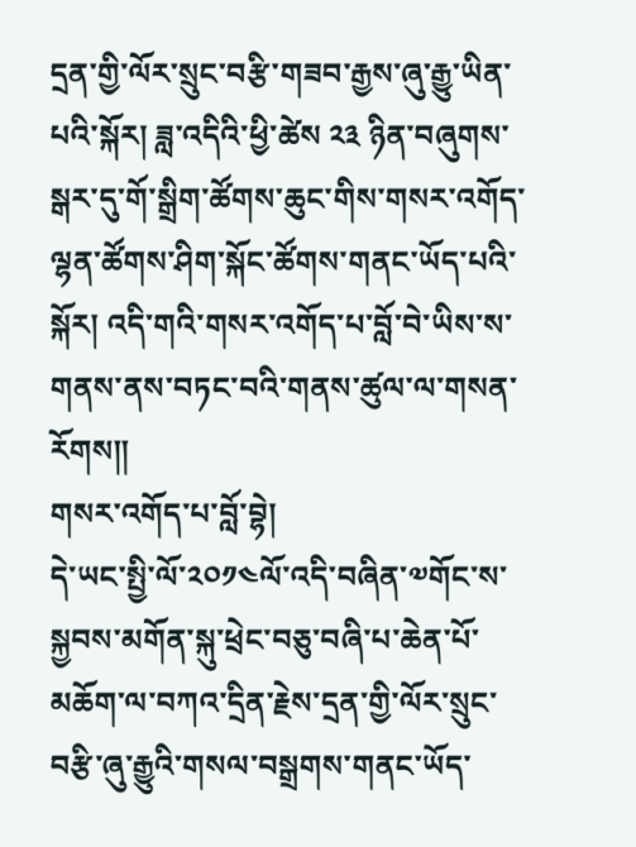དྲན་གྱི་ལོར་སྲུང་བརྩི་གཟབ་རྒྱས་ཞུ་རྒྱུ་ཡིན་པའི་སྐོར། ཟླ་འདིའི་ཕྱི་ཚེས ༢༣ ཉིན་བཞུགས་སྒར་དུ་གོ་སྒྲིག་ཚོགས་ཆུང་གིས་གསར་འགོད་ལྷན་ཚོགས་ཤིག་སྐོང་ཚོགས་གནང་ཡོད་པའི་སྐོར། འདི་གའི་གསར་འགོད་པ་བློ་བེ་ཡིས་ས་གནས་ནས་བཏང་བའི་གནས་ཚུལ་ལ་གསན་རོགས༎
གསར་འགོད་པ་བློ་བྷེ།
དེ་ཡང་སྤྱི་ལོ་༢༠༡༤ལོ་འདི་བཞིན་༧གོང་ས་སྐྱབས་མགོན་སྐུ་ཕྲེང་བཅུ་བཞི་པ་ཆེན་པོ་མཆོག་ལ་བཀའ་དྲིན་རྗེས་དྲན་གྱི་ལོར་སྲུང་བརྩི་ཞུ་རྒྱུའི་གསལ་བསྒྲགས་གནང་ཡོད་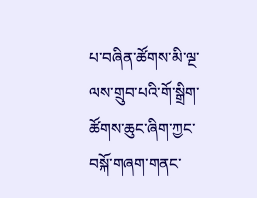པ་བཞིན་ཚོགས་མི་ལྔ་ལས་གྲུབ་པའི་གོ་སྒྲིག་ཚོགས་ཆུང་ཞིག་ཀྱང་བསྐོ་གཞག་གནང་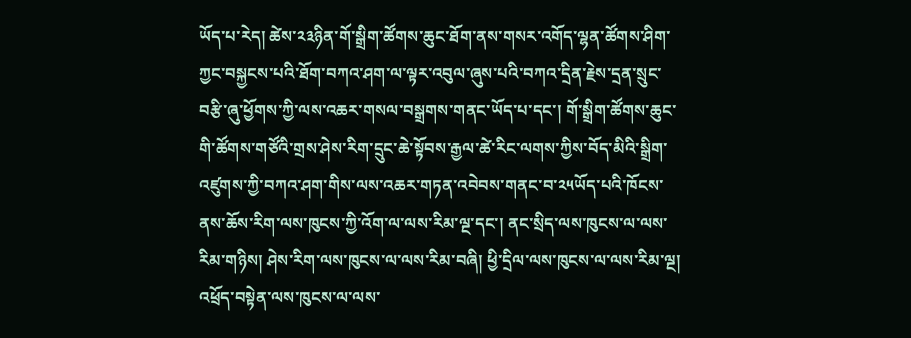ཡོད་པ་རེད། ཚེས་༢༣ཉིན་གོ་སྒྲིག་ཚོགས་ཆུང་ཐོག་ནས་གསར་འགོད་ལྷན་ཚོགས་ཤིག་ཀྱང་བསྐྱངས་པའི་ཐོག་བཀའ་ཤག་ལ་ལྟར་འབུལ་ཞུས་པའི་བཀའ་དྲིན་རྗེས་དྲན་སྲུང་བརྩི་ཞུ་ཕྱོགས་ཀྱི་ལས་འཆར་གསལ་བསྒྲགས་གནང་ཡོད་པ་དང་། གོ་སྒྲིག་ཚོགས་ཆུང་གི་ཚོགས་གཙོའི་གྲས་ཤེས་རིག་དྲུང་ཆེ་སྟོབས་རྒྱལ་ཚེ་རིང་ལགས་ཀྱིས་བོད་མིའི་སྒྲིག་འཛུགས་ཀྱི་བཀའ་ཤག་གིས་ལས་འཆར་གཏན་འབེབས་གནང་བ་༢༥ཡོད་པའི་ཁོངས་ནས་ཆོས་རིག་ལས་ཁུངས་ཀྱི་འོག་ལ་ལས་རིམ་ལྔ་དང་། ནང་སྲིད་ལས་ཁུངས་ལ་ལས་རིམ་གཉིས། ཤེས་རིག་ལས་ཁུངས་ལ་ལས་རིམ་བཞི། ཕྱི་དྲིལ་ལས་ཁུངས་ལ་ལས་རིམ་ལྔ། འཕྲོད་བསྟེན་ལས་ཁུངས་ལ་ལས་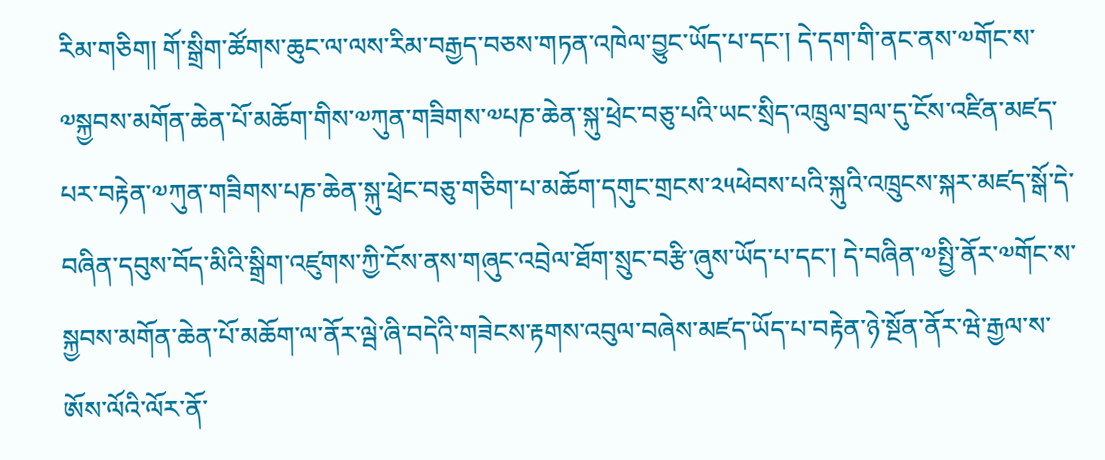རིམ་གཅིག། གོ་སྒྲིག་ཚོགས་ཆུང་ལ་ལས་རིམ་བརྒྱད་བཅས་གཏན་འཁེལ་བྱུང་ཡོད་པ་དང་། དེ་དག་གི་ནང་ནས་༧གོང་ས་༧སྐྱབས་མགོན་ཆེན་པོ་མཆོག་གིས་༧ཀུན་གཟིགས་༧པཎ་ཆེན་སྐུ་ཕྲེང་བཅུ་པའི་ཡང་སྲིད་འཁྲུལ་བྲལ་དུ་ངོས་འཛིན་མཛད་པར་བརྟེན་༧ཀུན་གཟིགས་པཎ་ཆེན་སྐུ་ཕྲེང་བཅུ་གཅིག་པ་མཆོག་དགུང་གྲངས་༢༥ཕེབས་པའི་སྐུའི་འཁྲུངས་སྐར་མཛད་སྒོ་དེ་བཞིན་དབུས་བོད་མིའི་སྒྲིག་འཛུགས་ཀྱི་ངོས་ནས་གཞུང་འབྲེལ་ཐོག་སྲུང་བརྩི་ཞུས་ཡོད་པ་དང་། དེ་བཞིན་༧སྤྱི་ནོར་༧གོང་ས་སྐྱབས་མགོན་ཆེན་པོ་མཆོག་ལ་ནོར་ལྦེ་ཞི་བདེའི་གཟེངས་རྟགས་འབུལ་བཞེས་མཛད་ཡོད་པ་བརྟེན་ཉེ་སྔོན་ནོར་ཝེ་རྒྱལ་ས་ཨོས་ལོའི་ལོར་ནོ་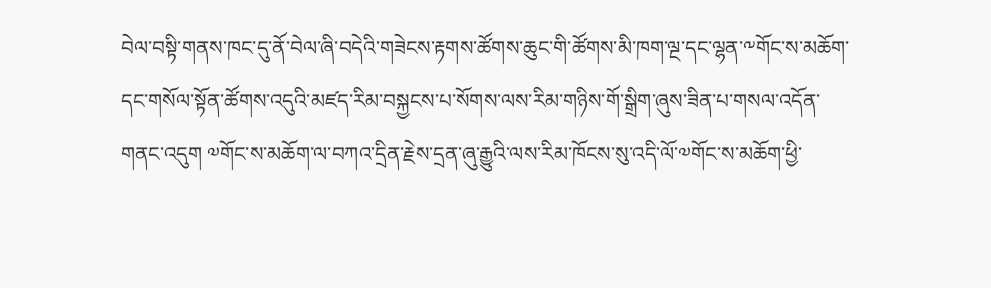བེལ་བསྟི་གནས་ཁང་དུ་ནོ་བེལ་ཞི་བདེའི་གཟེངས་རྟགས་ཚོགས་ཆུང་གི་ཚོགས་མི་ཁག་ལྔ་དང་ལྷན་༸གོང་ས་མཆོག་དང་གསོལ་སྟོན་ཚོགས་འདུའི་མཛད་རིམ་བསྐྱངས་པ་སོགས་ལས་རིམ་གཉིས་གོ་སྒྲིག་ཞུས་ཟིན་པ་གསལ་འདོན་གནང་འདུག ༧གོང་ས་མཆོག་ལ་བཀའ་དྲིན་རྗེས་དྲན་ཞུ་རྒྱུའི་ལས་རིམ་ཁོངས་སུ་འདི་ལོ་༧གོང་ས་མཆོག་ཕྱི་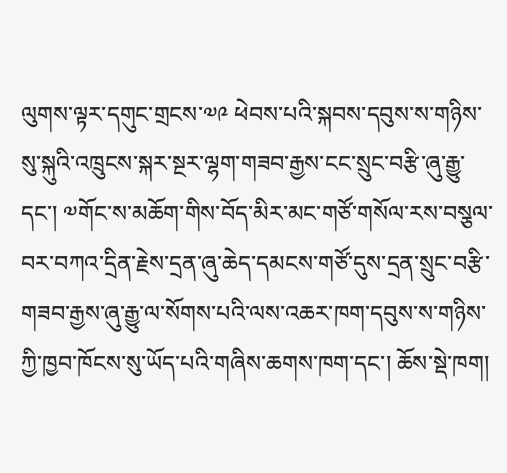ལུགས་ལྟར་དགུང་གྲངས་༧༩ ཕེབས་པའི་སྐབས་དབུས་ས་གཉིས་སུ་སྐུའི་འཁྲུངས་སྐར་སྔར་ལྷག་གཟབ་རྒྱས་ངང་སྲུང་བརྩི་ཞུ་རྒྱུ་དང་། ༧གོང་ས་མཆོག་གིས་བོད་མིར་མང་གཙོ་གསོལ་རས་བསྕལ་བར་བཀའ་དྲིན་རྗེས་དྲན་ཞུ་ཆེད་དམངས་གཙོ་དུས་དྲན་སྲུང་བརྩི་གཟབ་རྒྱས་ཞུ་རྒྱུ་ལ་སོགས་པའི་ལས་འཆར་ཁག་དབུས་ས་གཉིས་ཀྱི་ཁྱབ་ཁོངས་སུ་ཡོད་པའི་གཞིས་ཆགས་ཁག་དང་། ཆོས་སྡེ་ཁག།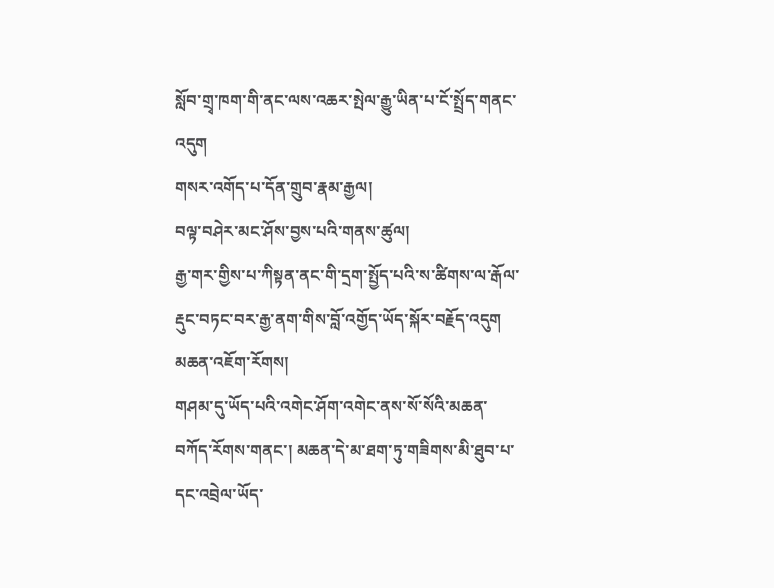སློབ་གྲྭ་ཁག་གི་ནང་ལས་འཆར་སྤེལ་རྒྱུ་ཡིན་པ་ངོ་སྤྲོད་གནང་འདུག
གསར་འགོད་པ་དོན་གྲུབ་རྣམ་རྒྱལ།
བལྟ་བཤེར་མང་ཤོས་བྱས་པའི་གནས་ཚུལ།
རྒྱ་གར་གྱིས་པ་ཀིསྟན་ནང་གི་དྲག་སྤྱོད་པའི་ས་ཚིགས་ལ་རྒོལ་རྡུང་བཏང་བར་རྒྱ་ནག་གིས་བློ་འགྱོད་ཡོད་སྐོར་བརྗོད་འདུག
མཆན་འཇོག་རོགས།
གཤམ་དུ་ཡོད་པའི་འགེང་ཤོག་འགེང་ནས་སོ་སོའི་མཆན་བཀོད་རོགས་གནང་། མཆན་དེ་མ་ཐག་ཏུ་གཟིགས་མི་ཐུབ་པ་དང་འབྲེལ་ཡོད་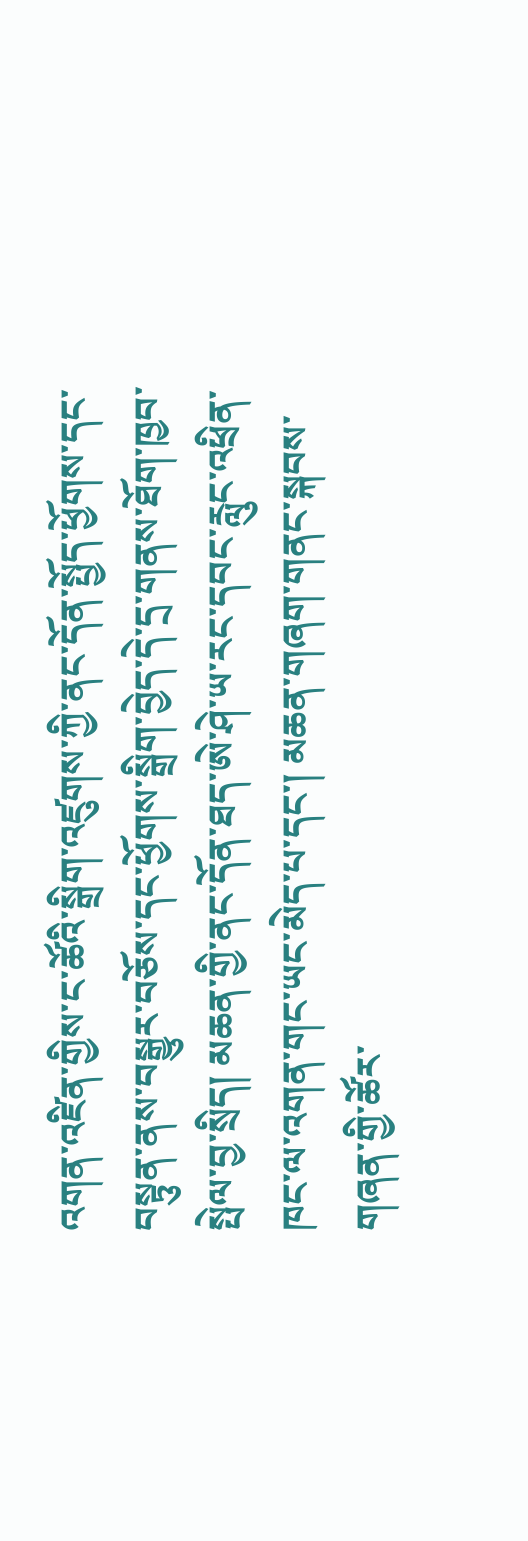འགན་འཛིན་གྱིས་ང་ཚོའི་སྒྲིག་འཛུགས་ཀྱི་ནང་དོན་སྤྱོད་ཕྱོགས་དང་བསྟུན་ནས་བསྒྱུར་བཅོས་དང་ཕྱོགས་སྒྲིག་བྱེད་དེ་དྲ་གནས་ཐོག་ཁྱབ་སྤེལ་བྱ་སྲིད། མཆན་གྱི་ནང་དོན་ཐད་ཨེ་ཤེ་ཡ་རང་དབང་རླུང་འཕྲིན་ཁང་ལ་འགན་གང་ཡང་མེད་པ་དང་། མཆན་གཞག་གནང་སྐབས་གཞན་གྱི་ཚོར་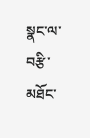སྣང་ལ་བརྩི་མཐོང་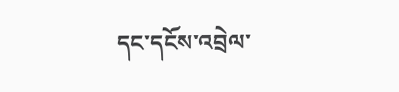དང་དངོས་འབྲེལ་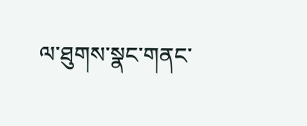ལ་ཐུགས་སྣང་གནང་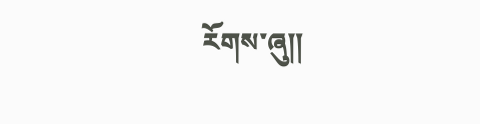རོགས་ཞུ༎